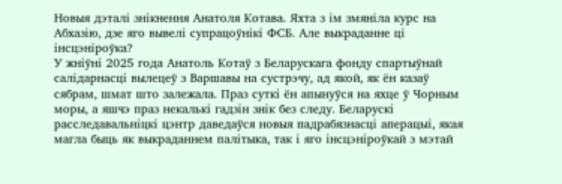Новыя дэталі знікнення Анатоля Котава. Яхта з ім змяніла курс на Абхазію, дзе яго вывелі супрацоўнікі ФСБ. Але выкраданне ці інсцэніроўка?
У жніўні 2025 года Анатоль Котаў з Беларускага фонду спартыўнай салідарнасці вылецеў з Варшавы на сустрэчу, ад якой, як ён казаў сябрам, шмат што залежала. Праз суткі ён апынуўся на яхце ў Чорным моры, а яшчэ праз некалькі гадзін знік без следу. Беларускі расследавальніцкі цэнтр даведаўся новыя падрабязнасці аперацыі, якая магла быць як выкраданнем палітыка, так і яго інсцэніроўкай з мэтай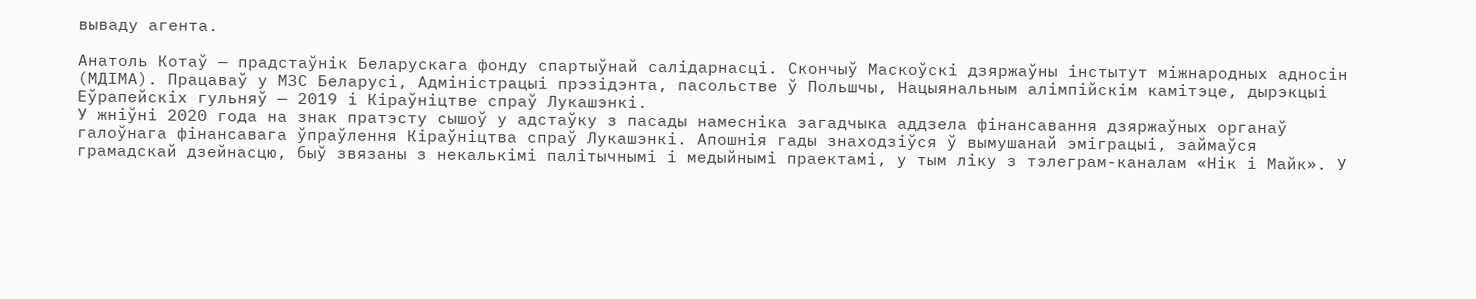вываду агента.

Анатоль Котаў — прадстаўнік Беларускага фонду спартыўнай салідарнасці. Скончыў Маскоўскі дзяржаўны інстытут міжнародных адносін (МДІМА). Працаваў у МЗС Беларусі, Адміністрацыі прэзідэнта, пасольстве ў Польшчы, Нацыянальным алімпійскім камітэце, дырэкцыі Еўрапейскіх гульняў — 2019 і Кіраўніцтве спраў Лукашэнкі.
У жніўні 2020 года на знак пратэсту сышоў у адстаўку з пасады намесніка загадчыка аддзела фінансавання дзяржаўных органаў галоўнага фінансавага ўпраўлення Кіраўніцтва спраў Лукашэнкі. Апошнія гады знаходзіўся ў вымушанай эміграцыі, займаўся грамадскай дзейнасцю, быў звязаны з некалькімі палітычнымі і медыйнымі праектамі, у тым ліку з тэлеграм-каналам «Нік і Майк». У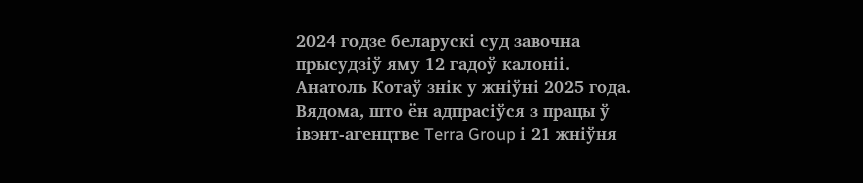2024 годзе беларускі суд завочна прысудзіў яму 12 гадоў калоніі.
Анатоль Котаў знік у жніўні 2025 года. Вядома, што ён адпрасіўся з працы ў івэнт-агенцтве Terra Group і 21 жніўня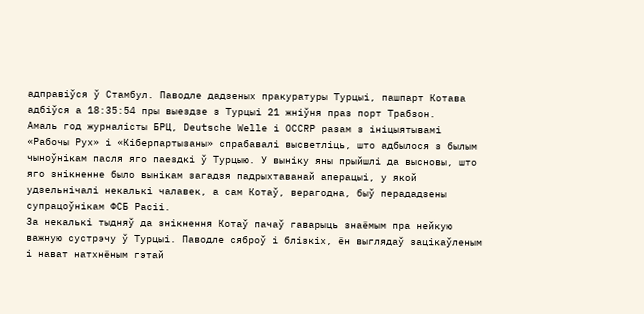адправіўся ў Стамбул. Паводле дадзеных пракуратуры Турцыі, пашпарт Котава адбіўся а 18:35:54 пры выездзе з Турцыі 21 жніўня праз порт Трабзон.
Амаль год журналісты БРЦ, Deutsche Welle і OCCRP разам з ініцыятывамі «Рабочы Рух» і «Кіберпартызаны» спрабавалі высветліць, што адбылося з былым чыноўнікам пасля яго паездкі ў Турцыю. У выніку яны прыйшлі да высновы, што яго знікненне было вынікам загадзя падрыхтаванай аперацыі, у якой удзельнічалі некалькі чалавек, а сам Котаў, верагодна, быў перададзены супрацоўнікам ФСБ Расіі.
За некалькі тыдняў да знікнення Котаў пачаў гаварыць знаёмым пра нейкую важную сустрэчу ў Турцыі. Паводле сяброў і блізкіх, ён выглядаў зацікаўленым і нават натхнёным гэтай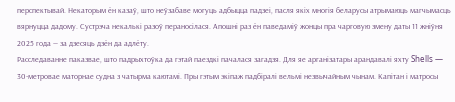перспектывай. Некаторым ён казаў, што неўзабаве могуць адбыцца падзеі, пасля якіх многія беларусы атрымаюць магчымасць вярнуцца дадому. Сустрэча некалькі разоў пераносілася. Апошні раз ён паведаміў жонцы пра чарговую змену даты 11 жніўня 2025 года — за дзесяць дзён да адлёту.
Расследаванне паказвае, што падрыхтоўка да гэтай паездкі пачалася загадзя. Для яе арганізатары арандавалі яхту Shells — 30‑метровае маторнае судна з чатырма каютамі. Пры гэтым экіпаж падбіралі вельмі незвычайным чынам. Капітан і матросы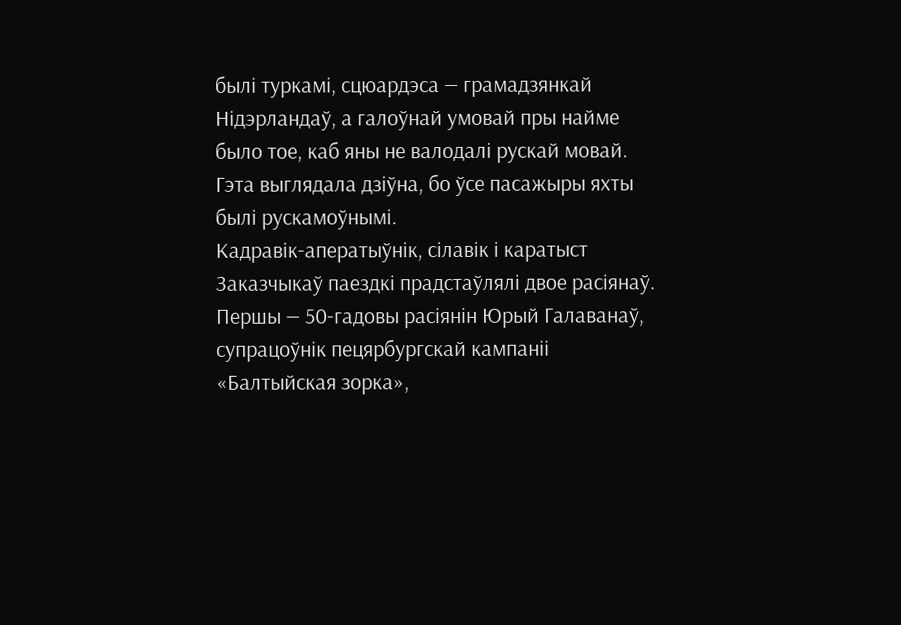былі туркамі, сцюардэса — грамадзянкай Нідэрландаў, а галоўнай умовай пры найме было тое, каб яны не валодалі рускай мовай. Гэта выглядала дзіўна, бо ўсе пасажыры яхты былі рускамоўнымі.
Кадравік-аператыўнік, сілавік і каратыст
Заказчыкаў паездкі прадстаўлялі двое расіянаў. Першы — 50‑гадовы расіянін Юрый Галаванаў, супрацоўнік пецярбургскай кампаніі «Балтыйская зорка»,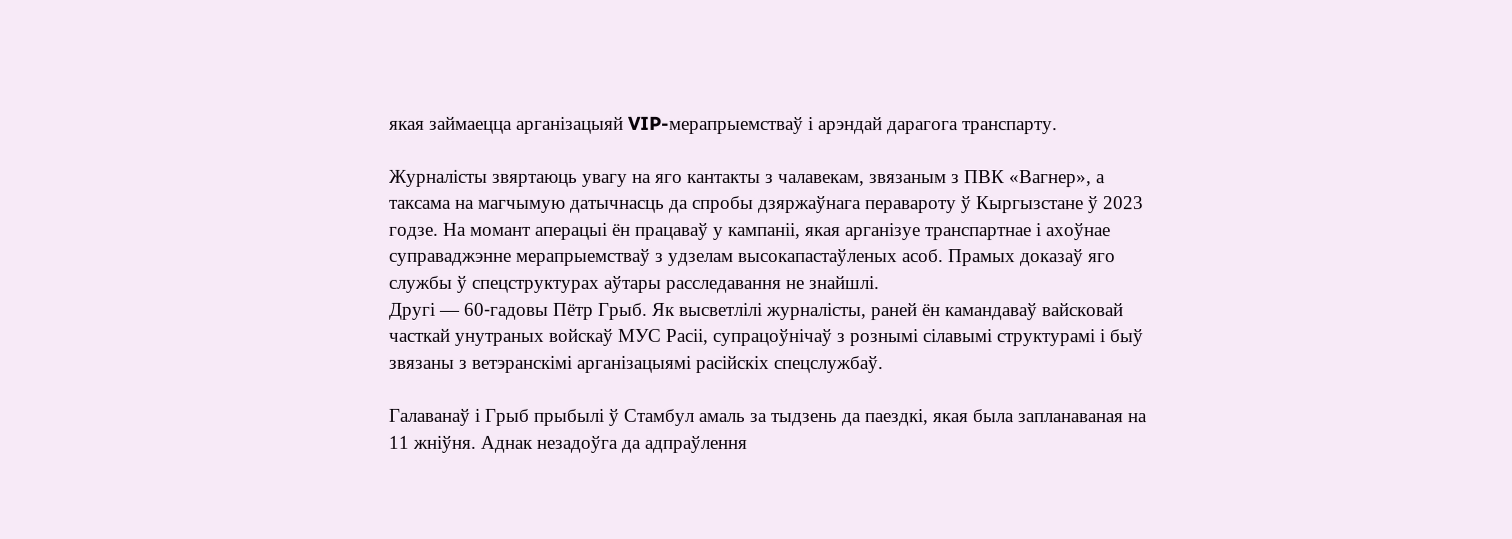якая займаецца арганізацыяй VIP-мерапрыемстваў і арэндай дарагога транспарту.

Журналісты звяртаюць увагу на яго кантакты з чалавекам, звязаным з ПВК «Вагнер», а таксама на магчымую датычнасць да спробы дзяржаўнага перавароту ў Кыргызстане ў 2023 годзе. На момант аперацыі ён працаваў у кампаніі, якая арганізуе транспартнае і ахоўнае суправаджэнне мерапрыемстваў з удзелам высокапастаўленых асоб. Прамых доказаў яго службы ў спецструктурах аўтары расследавання не знайшлі.
Другі — 60‑гадовы Пётр Грыб. Як высветлілі журналісты, раней ён камандаваў вайсковай часткай унутраных войскаў МУС Расіі, супрацоўнічаў з рознымі сілавымі структурамі і быў звязаны з ветэранскімі арганізацыямі расійскіх спецслужбаў.

Галаванаў і Грыб прыбылі ў Стамбул амаль за тыдзень да паездкі, якая была запланаваная на 11 жніўня. Аднак незадоўга да адпраўлення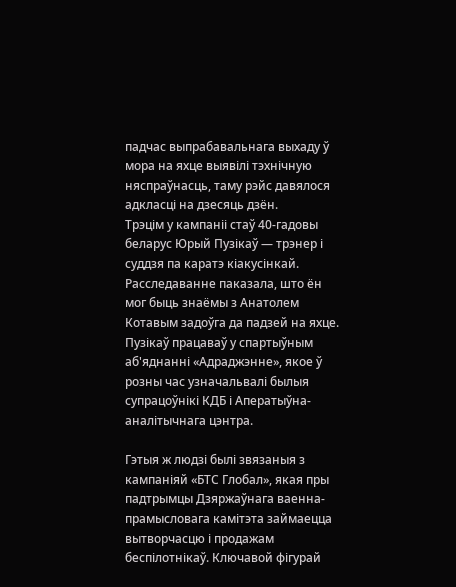падчас выпрабавальнага выхаду ў мора на яхце выявілі тэхнічную няспраўнасць, таму рэйс давялося адкласці на дзесяць дзён.
Трэцім у кампаніі стаў 40‑гадовы беларус Юрый Пузікаў — трэнер і суддзя па каратэ кіакусінкай. Расследаванне паказала, што ён мог быць знаёмы з Анатолем Котавым задоўга да падзей на яхце. Пузікаў працаваў у спартыўным аб'яднанні «Адраджэнне», якое ў розны час узначальвалі былыя супрацоўнікі КДБ і Аператыўна-аналітычнага цэнтра.

Гэтыя ж людзі былі звязаныя з кампаніяй «БТС Глобал», якая пры падтрымцы Дзяржаўнага ваенна-прамысловага камітэта займаецца вытворчасцю і продажам беспілотнікаў. Ключавой фігурай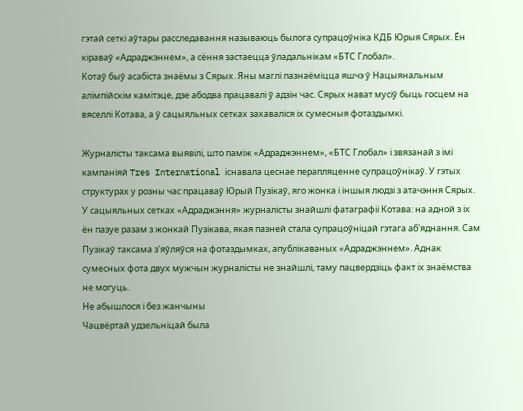гэтай сеткі аўтары расследавання называюць былога супрацоўніка КДБ Юрыя Сярых. Ён кіраваў «Адраджэннем», а сёння застаецца ўладальнікам «БТС Глобал».
Котаў быў асабіста знаёмы з Сярых. Яны маглі пазнаёміцца яшчэ ў Нацыянальным алімпійскім камітэце, дзе абодва працавалі ў адзін час. Сярых нават мусіў быць госцем на вяселлі Котава, а ў сацыяльных сетках захаваліся іх сумесныя фотаздымкі.

Журналісты таксама выявілі, што паміж «Адраджэннем», «БТС Глобал» і звязанай з імі кампаніяй Tres International існавала цеснае перапляценне супрацоўнікаў. У гэтых структурах у розны час працаваў Юрый Пузікаў, яго жонка і іншыя людзі з атачэння Сярых.
У сацыяльных сетках «Адраджэння» журналісты знайшлі фатаграфіі Котава: на адной з іх ён пазуе разам з жонкай Пузікава, якая пазней стала супрацоўніцай гэтага аб'яднання. Сам Пузікаў таксама з'яўляўся на фотаздымках, апублікаваных «Адраджэннем». Аднак сумесных фота двух мужчын журналісты не знайшлі, таму пацвердзіць факт іх знаёмства не могуць.
Не абышлося і без жанчыны
Чацвёртай удзельніцай была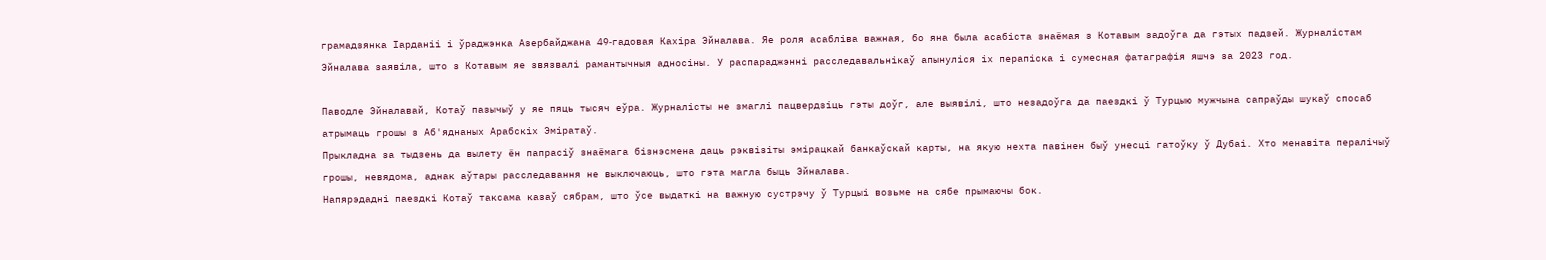грамадзянка Іарданіі і ўраджэнка Азербайджана 49‑гадовая Кахіра Эйналава. Яе роля асабліва важная, бо яна была асабіста знаёмая з Котавым задоўга да гэтых падзей. Журналістам Эйналава заявіла, што з Котавым яе звязвалі рамантычныя адносіны. У распараджэнні расследавальнікаў апынуліся іх перапіска і сумесная фатаграфія яшчэ за 2023 год.

Паводле Эйналавай, Котаў пазычыў у яе пяць тысяч еўра. Журналісты не змаглі пацвердзіць гэты доўг, але выявілі, што незадоўга да паездкі ў Турцыю мужчына сапраўды шукаў спосаб атрымаць грошы з Аб'яднаных Арабскіх Эміратаў.
Прыкладна за тыдзень да вылету ён папрасіў знаёмага бізнэсмена даць рэквізіты эмірацкай банкаўскай карты, на якую нехта павінен быў унесці гатоўку ў Дубаі. Хто менавіта пералічыў грошы, невядома, аднак аўтары расследавання не выключаюць, што гэта магла быць Эйналава.
Напярэдадні паездкі Котаў таксама казаў сябрам, што ўсе выдаткі на важную сустрэчу ў Турцыі возьме на сябе прымаючы бок.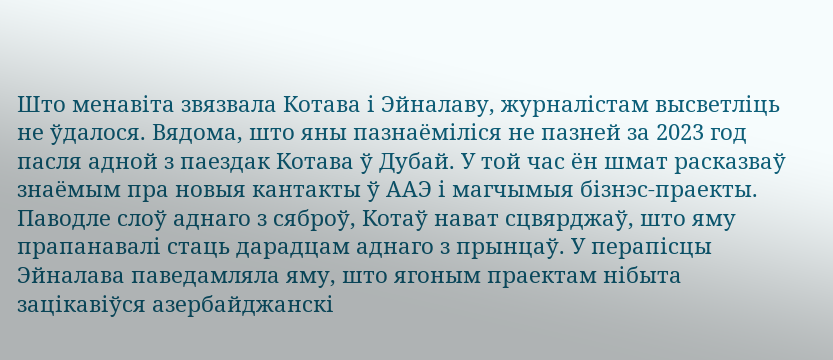Што менавіта звязвала Котава і Эйналаву, журналістам высветліць не ўдалося. Вядома, што яны пазнаёміліся не пазней за 2023 год пасля адной з паездак Котава ў Дубай. У той час ён шмат расказваў знаёмым пра новыя кантакты ў ААЭ і магчымыя бізнэс-праекты. Паводле слоў аднаго з сяброў, Котаў нават сцвярджаў, што яму прапанавалі стаць дарадцам аднаго з прынцаў. У перапісцы Эйналава паведамляла яму, што ягоным праектам нібыта зацікавіўся азербайджанскі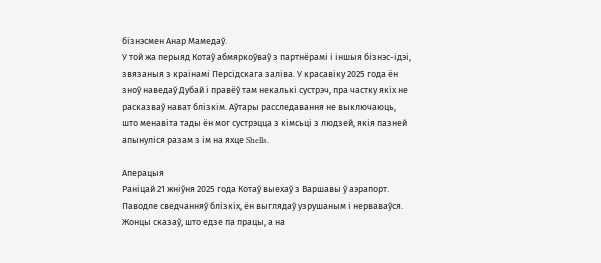бізнэсмен Анар Мамедаў.
У той жа перыяд Котаў абмяркоўваў з партнёрамі і іншыя бізнэс-ідэі, звязаныя з краінамі Персідскага заліва. У красавіку 2025 года ён зноў наведаў Дубай і правёў там некалькі сустрэч, пра частку якіх не расказваў нават блізкім. Аўтары расследавання не выключаюць, што менавіта тады ён мог сустрэцца з кімсьці з людзей, якія пазней апынуліся разам з ім на яхце Shells.

Аперацыя
Раніцай 21 жніўня 2025 года Котаў выехаў з Варшавы ў аэрапорт. Паводле сведчанняў блізкіх, ён выглядаў узрушаным і нерваваўся. Жонцы сказаў, што едзе па працы, а на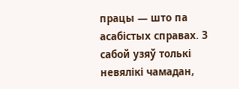працы — што па асабістых справах. З сабой узяў толькі невялікі чамадан,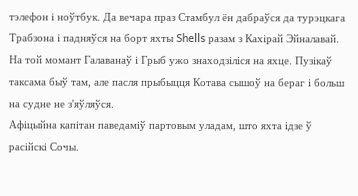тэлефон і ноўтбук. Да вечара праз Стамбул ён дабраўся да турэцкага Трабзона і падняўся на борт яхты Shells разам з Кахірай Эйналавай.
На той момант Галаванаў і Грыб ужо знаходзіліся на яхце. Пузікаў таксама быў там, але пасля прыбыцця Котава сышоў на бераг і больш на судне не з'яўляўся.
Афіцыйна капітан паведаміў партовым уладам, што яхта ідзе ў расійскі Сочы.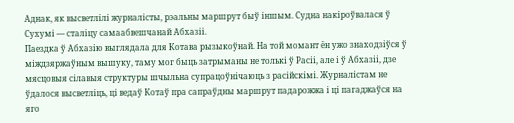Аднак, як высветлілі журналісты, рэальны маршрут быў іншым. Судна накіроўвалася ў Сухумі — сталіцу самаабвешчанай Абхазіі.
Паездка ў Абхазію выглядала для Котава рызыкоўнай. На той момант ён ужо знаходзіўся ў міждзяржаўным вышуку, таму мог быць затрыманы не толькі ў Расіі, але і ў Абхазіі, дзе мясцовыя сілавыя структуры шчыльна супрацоўнічаюць з расійскімі. Журналістам не ўдалося высветліць, ці ведаў Котаў пра сапраўдны маршрут падарожжа і ці пагаджаўся на яго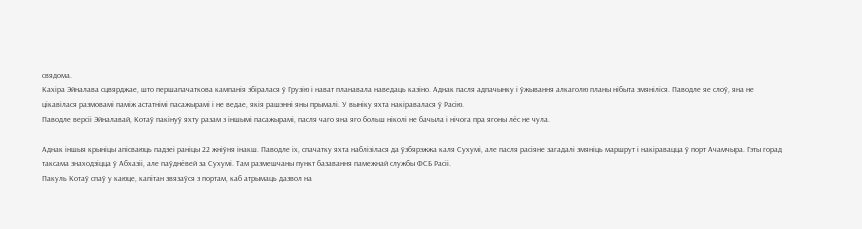свядома.
Кахіра Эйналава сцвярджае, што першапачаткова кампанія збіралася ў Грузію і нават планавала наведаць казіно. Аднак пасля адпачынку і ўжывання алкаголю планы нібыта змяніліся. Паводле яе слоў, яна не цікавілася размовамі паміж астатнімі пасажырамі і не ведае, якія рашэнні яны прымалі. У выніку яхта накіравалася ў Расію.
Паводле версіі Эйналавай, Котаў пакінуў яхту разам з іншымі пасажырамі, пасля чаго яна яго больш ніколі не бачыла і нічога пра ягоны лёс не чула.

Аднак іншыя крыніцы апісваюць падзеі раніцы 22 жніўня інакш. Паводле іх, спачатку яхта наблізілася да ўзбярэжжа каля Сухумі, але пасля расіяне загадалі змяніць маршрут і накіравацца ў порт Ачамчыра. Гэты горад таксама знаходзіцца ў Абхазіі, але паўднёвей за Сухумі. Там размешчаны пункт базавання памежнай службы ФСБ Расіі.
Пакуль Котаў спаў у каюце, капітан звязаўся з портам, каб атрымаць дазвол на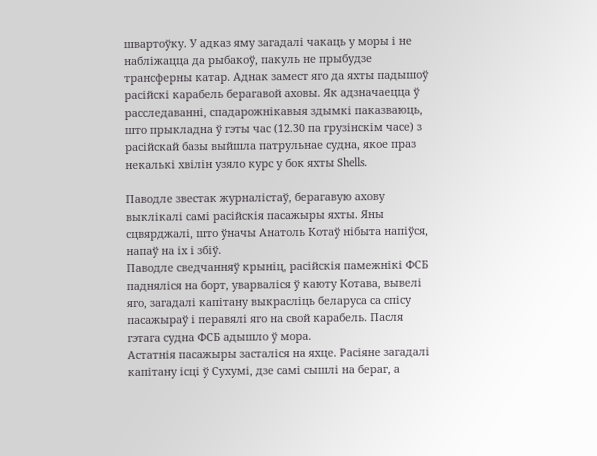швартоўку. У адказ яму загадалі чакаць у моры і не набліжацца да рыбакоў, пакуль не прыбудзе трансферны катар. Аднак замест яго да яхты падышоў расійскі карабель берагавой аховы. Як адзначаецца ў расследаванні, спадарожнікавыя здымкі паказваюць, што прыкладна ў гэты час (12.30 па грузінскім часе) з расійскай базы выйшла патрульнае судна, якое праз некалькі хвілін узяло курс у бок яхты Shells.

Паводле звестак журналістаў, берагавую ахову выклікалі самі расійскія пасажыры яхты. Яны сцвярджалі, што ўначы Анатоль Котаў нібыта напіўся, напаў на іх і збіў.
Паводле сведчанняў крыніц, расійскія памежнікі ФСБ падняліся на борт, уварваліся ў каюту Котава, вывелі яго, загадалі капітану выкрасліць беларуса са спісу пасажыраў і перавялі яго на свой карабель. Пасля гэтага судна ФСБ адышло ў мора.
Астатнія пасажыры засталіся на яхце. Расіяне загадалі капітану ісці ў Сухумі, дзе самі сышлі на бераг, а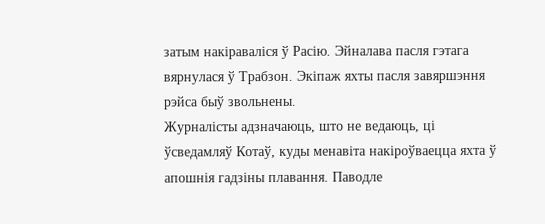затым накіраваліся ў Расію. Эйналава пасля гэтага вярнулася ў Трабзон. Экіпаж яхты пасля завяршэння рэйса быў звольнены.
Журналісты адзначаюць, што не ведаюць, ці ўсведамляў Котаў, куды менавіта накіроўваецца яхта ў апошнія гадзіны плавання. Паводле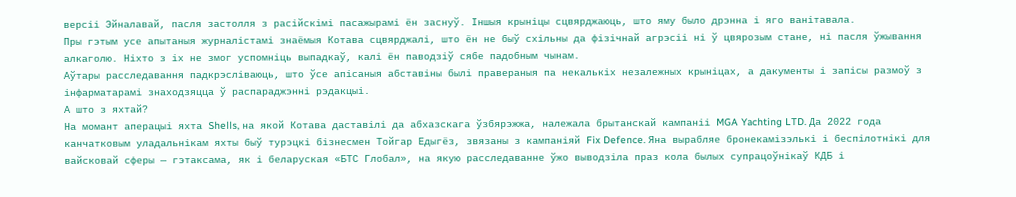версіі Эйналавай, пасля застолля з расійскімі пасажырамі ён заснуў. Іншыя крыніцы сцвярджаюць, што яму было дрэнна і яго ванітавала.
Пры гэтым усе апытаныя журналістамі знаёмыя Котава сцвярджалі, што ён не быў схільны да фізічнай агрэсіі ні ў цвярозым стане, ні пасля ўжывання алкаголю. Ніхто з іх не змог успомніць выпадкаў, калі ён паводзіў сябе падобным чынам.
Аўтары расследавання падкрэсліваюць, што ўсе апісаныя абставіны былі правераныя па некалькіх незалежных крыніцах, а дакументы і запісы размоў з інфарматарамі знаходзяцца ў распараджэнні рэдакцыі.
А што з яхтай?
На момант аперацыі яхта Shells, на якой Котава даставілі да абхазскага ўзбярэжжа, належала брытанскай кампаніі MGA Yachting LTD. Да 2022 года канчатковым уладальнікам яхты быў турэцкі бізнесмен Тойгар Едыгёз, звязаны з кампаніяй Fix Defence. Яна вырабляе бронекамізэлькі і беспілотнікі для вайсковай сферы — гэтаксама, як і беларуская «БТС Глобал», на якую расследаванне ўжо выводзіла праз кола былых супрацоўнікаў КДБ і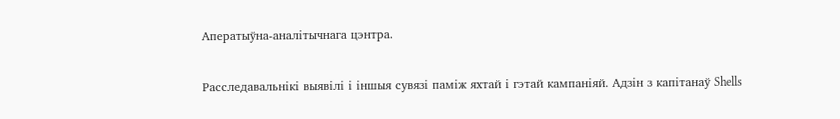Аператыўна-аналітычнага цэнтра.

Расследавальнікі выявілі і іншыя сувязі паміж яхтай і гэтай кампаніяй. Адзін з капітанаў Shells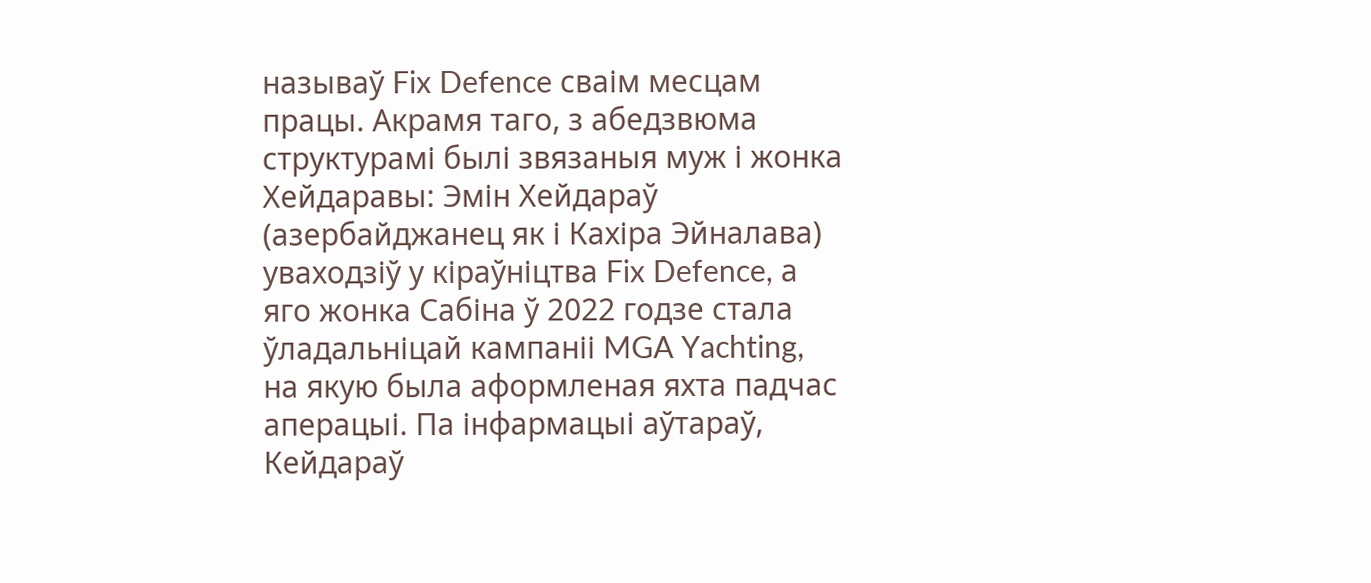называў Fix Defence сваім месцам працы. Акрамя таго, з абедзвюма структурамі былі звязаныя муж і жонка Хейдаравы: Эмін Хейдараў (азербайджанец як і Кахіра Эйналава) уваходзіў у кіраўніцтва Fix Defence, а яго жонка Сабіна ў 2022 годзе стала ўладальніцай кампаніі MGA Yachting, на якую была аформленая яхта падчас аперацыі. Па інфармацыі аўтараў, Кейдараў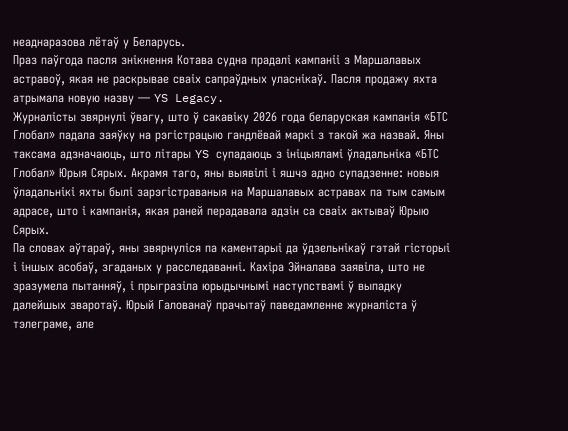неаднаразова лётаў у Беларусь.
Праз паўгода пасля знікнення Котава судна прадалі кампаніі з Маршалавых астравоў, якая не раскрывае сваіх сапраўдных уласнікаў. Пасля продажу яхта атрымала новую назву — YS Legacy.
Журналісты звярнулі ўвагу, што ў сакавіку 2026 года беларуская кампанія «БТС Глобал» падала заяўку на рэгістрацыю гандлёвай маркі з такой жа назвай. Яны таксама адзначаюць, што літары YS супадаюць з ініцыяламі ўладальніка «БТС Глобал» Юрыя Сярых. Акрамя таго, яны выявілі і яшчэ адно супадзенне: новыя ўладальнікі яхты былі зарэгістраваныя на Маршалавых астравах па тым самым адрасе, што і кампанія, якая раней перадавала адзін са сваіх актываў Юрыю Сярых.
Па словах аўтараў, яны звярнуліся па каментарыі да ўдзельнікаў гэтай гісторыі і іншых асобаў, згаданых у расследаванні. Кахіра Эйналава заявіла, што не зразумела пытанняў, і прыгразіла юрыдычнымі наступствамі ў выпадку далейшых зваротаў. Юрый Галованаў прачытаў паведамленне журналіста ў тэлеграме, але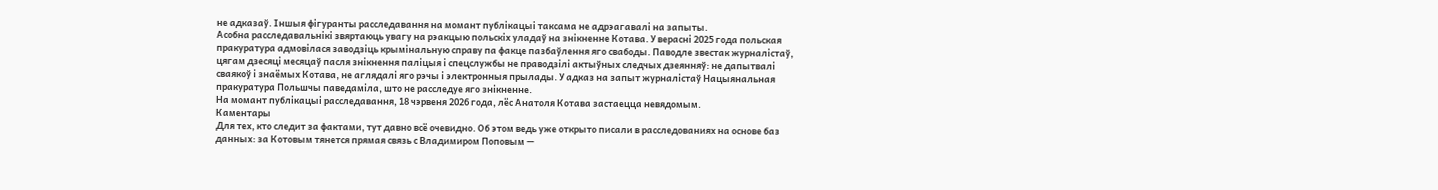не адказаў. Іншыя фігуранты расследавання на момант публікацыі таксама не адрэагавалі на запыты.
Асобна расследавальнікі звяртаюць увагу на рэакцыю польскіх уладаў на знікненне Котава. У верасні 2025 года польская пракуратура адмовілася заводзіць крымінальную справу па факце пазбаўлення яго свабоды. Паводле звестак журналістаў, цягам дзесяці месяцаў пасля знікнення паліцыя і спецслужбы не праводзілі актыўных следчых дзеянняў: не дапытвалі сваякоў і знаёмых Котава, не аглядалі яго рэчы і электронныя прылады. У адказ на запыт журналістаў Нацыянальная пракуратура Польшчы паведаміла, што не расследуе яго знікненне.
На момант публікацыі расследавання, 18 чэрвеня 2026 года, лёс Анатоля Котава застаецца невядомым.
Каментары
Для тех, кто следит за фактами, тут давно всё очевидно. Об этом ведь уже открыто писали в расследованиях на основе баз данных: за Котовым тянется прямая связь с Владимиром Поповым —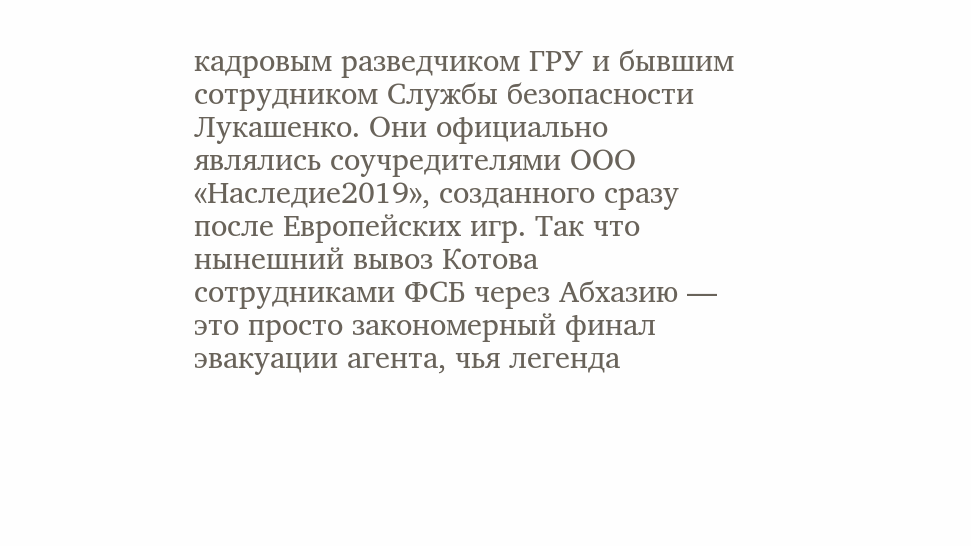кадровым разведчиком ГРУ и бывшим сотрудником Службы безопасности Лукашенко. Они официально являлись соучредителями ООО «Наследие2019», созданного сразу после Европейских игр. Так что нынешний вывоз Котова сотрудниками ФСБ через Абхазию — это просто закономерный финал эвакуации агента, чья легенда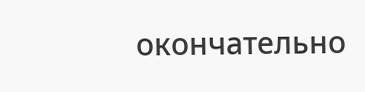окончательно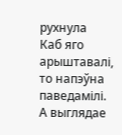рухнула
Каб яго арыштавалі, то напэўна паведамілі. А выглядае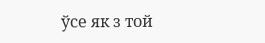ўсе як з той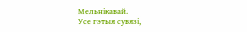Мельнікавай.
Усе гэтыя сувязі,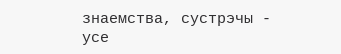знаемства, сустрэчы - усе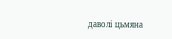даволі цьмяна